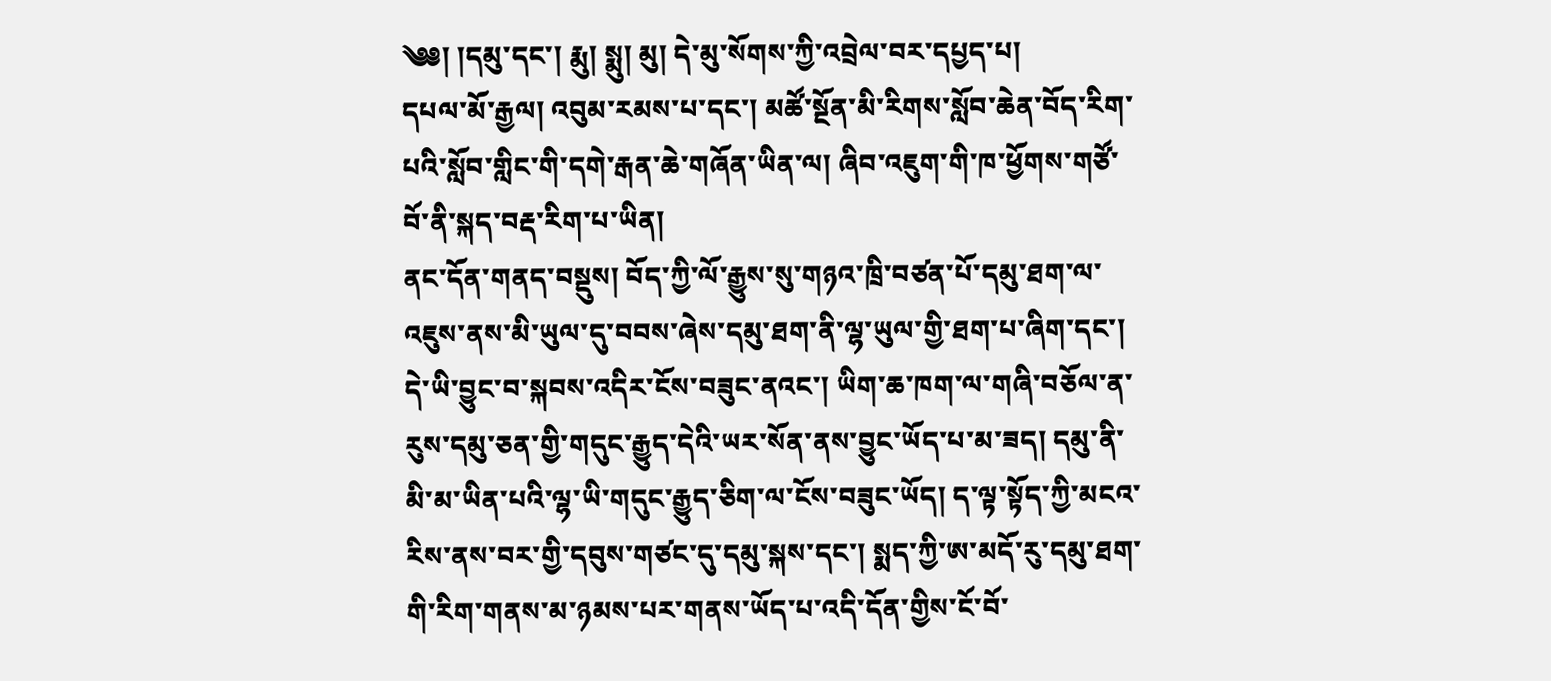༄༅། །དམུ་དང་། རྨུ། སྨུ། མུ། དེ་མུ་སོགས་ཀྱི་འབྲེལ་བར་དཔྱད་པ།
དཔལ་མོ་རྒྱལ། འབུམ་རམས་པ་དང་། མཚོ་སྔོན་མི་རིགས་སློབ་ཆེན་བོད་རིག་པའི་སློབ་གླིང་གི་དགེ་རྒན་ཆེ་གཞོན་ཡིན་ལ། ཞིབ་འཇུག་གི་ཁ་ཕྱོགས་གཙོ་བོ་ནི་སྐད་བརྡ་རིག་པ་ཡིན།
ནང་དོན་གནད་བསྡུས། བོད་ཀྱི་ལོ་རྒྱུས་སུ་གཉའ་ཁྲི་བཙན་པོ་དམུ་ཐག་ལ་འཇུས་ནས་མི་ཡུལ་དུ་བབས་ཞེས་དམུ་ཐག་ནི་ལྷ་ཡུལ་གྱི་ཐག་པ་ཞིག་དང་། དེ་ཡི་བྱུང་བ་སྐབས་འདིར་ངོས་བཟུང་ནའང་། ཡིག་ཆ་ཁག་ལ་གཞི་བཅོལ་ན་རུས་དམུ་ཅན་གྱི་གདུང་རྒྱུད་དེའི་ཡར་སོན་ནས་བྱུང་ཡོད་པ་མ་ཟད། དམུ་ནི་མི་མ་ཡིན་པའི་ལྷ་ཡི་གདུང་རྒྱུད་ཅིག་ལ་ངོས་བཟུང་ཡོད། ད་ལྟ་སྟོད་ཀྱི་མངའ་རིས་ནས་བར་གྱི་དབུས་གཙང་དུ་དམུ་སྐས་དང་། སྨད་ཀྱི་ཨ་མདོ་རུ་དམུ་ཐག་གི་རིག་གནས་མ་ཉམས་པར་གནས་ཡོད་པ་འདི་དོན་གྱིས་ངོ་བོ་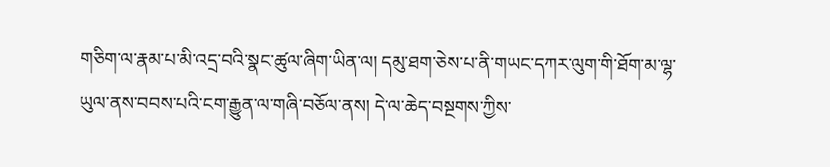གཅིག་ལ་རྣམ་པ་མི་འདྲ་བའི་སྣང་ཚུལ་ཞིག་ཡིན་ལ། དམུ་ཐག་ཅེས་པ་ནི་གཡང་དཀར་ལུག་གི་ཐོག་མ་ལྷ་ཡུལ་ནས་བབས་པའི་ངག་རྒྱུན་ལ་གཞི་བཅོལ་ནས། དེ་ལ་ཆེད་བསྔགས་ཀྱིས་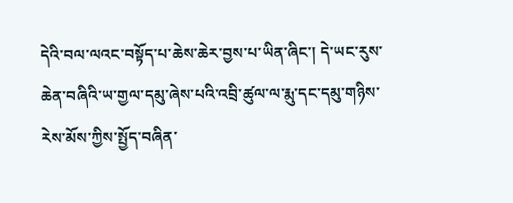དེའི་བལ་ལའང་བསྟོད་པ་ཆེས་ཆེར་བྱས་པ་ཡིན་ཞིང་། དེ་ཡང་རུས་ཆེན་བཞིའི་ཡ་གྱལ་དམུ་ཞེས་པའི་འབྲི་ཚུལ་ལ་རྨུ་དང་དམུ་གཉིས་རེས་མོས་ཀྱིས་སྤྱོད་བཞིན་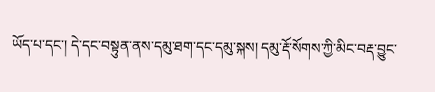ཡོད་པ་དང་། དེ་དང་བསྟུན་ནས་དམུ་ཐག་དང་དམུ་སྐས། དམུ་རྡོ་སོགས་ཀྱི་མིང་བརྡ་བྱུང་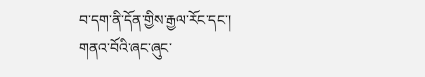བ་དག་ནི་དོན་གྱིས་རྒྱལ་རོང་དང་། གནའ་བོའི་ཞང་ཞུང་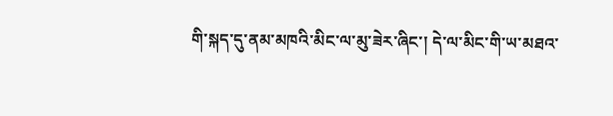གི་སྐད་དུ་ནམ་མཁའི་མིང་ལ་མུ་ཟེར་ཞིང་། དེ་ལ་མིང་གི་ཡ་མཐའ་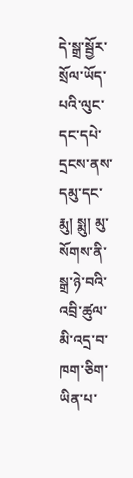དེ་སྒྲ་སྦྱོར་སྲོལ་ཡོད་པའི་ལུང་དང་དཔེ་དྲངས་ནས་དམུ་དང་རྨུ། སྨུ། མུ་སོགས་ནི་སྒྲ་ཉེ་བའི་འབྲི་ཚུལ་མི་འདྲ་བ་ཁག་ཅིག་ཡིན་པ་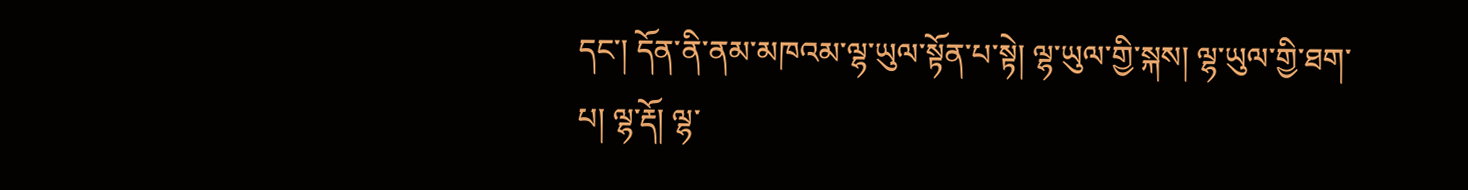དང་། དོན་ནི་ནམ་མཁའམ་ལྷ་ཡུལ་སྟོན་པ་སྟེ། ལྷ་ཡུལ་གྱི་སྐས། ལྷ་ཡུལ་གྱི་ཐག་པ། ལྷ་རྡོ། ལྷ་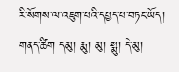རི་སོགས་ལ་འཇུག་པའི་དཔྱད་པ་བཏང་ཡོད།
གནད་ཚིག དམུ། རྨུ། མུ། སྨུ། དེ་མུ།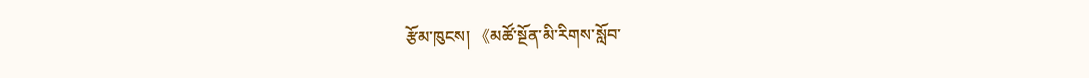རྩོམ་ཁུངས། 《མཚོ་སྔོན་མི་རིགས་སློབ་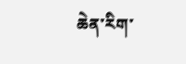ཆེན་རིག་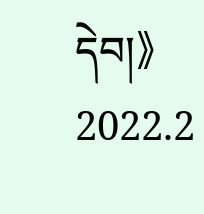དེབ།》2022.2